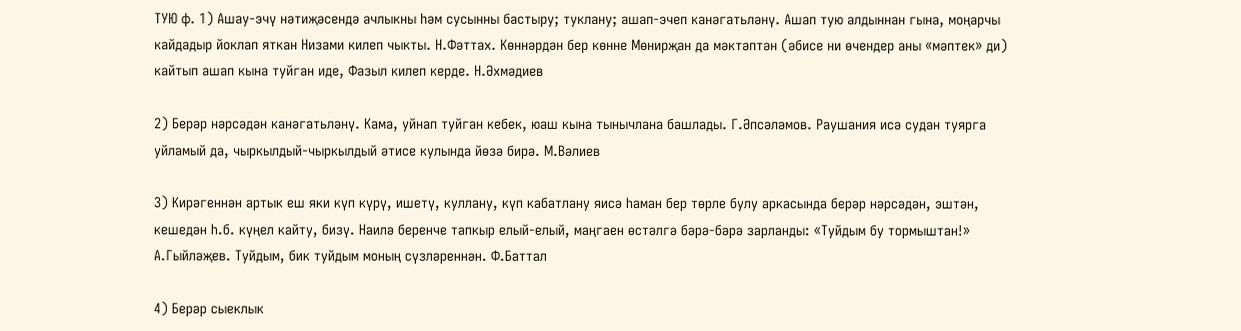ТУЮ ф. 1) Ашау-эчү нәтиҗәсендә ачлыкны һәм сусынны бастыру; туклану; ашап-эчеп канәгатьләнү. Ашап тую алдыннан гына, моңарчы кайдадыр йоклап яткан Низами килеп чыкты. Н.Фәттах. Көннәрдән бер көнне Мөнирҗан да мәктәптән (әбисе ни өчендер аны «мәптек» ди) кайтып ашап кына туйган иде, Фазыл килеп керде. Н.Әхмәдиев

2) Берәр нәрсәдән канәгатьләнү. Кама, уйнап туйган кебек, юаш кына тынычлана башлады. Г.Әпсәләмов. Раушания исә судан туярга уйламый да, чыркылдый-чыркылдый әтисе кулында йөзә бирә. М.Вәлиев

3) Кирәгеннән артык еш яки күп күрү, ишетү, куллану, күп кабатлану яисә һаман бер төрле булу аркасында берәр нәрсәдән, эштән, кешедән һ.б. күңел кайту, бизү. Наилә беренче тапкыр елый-елый, маңгаен өстәлгә бәрә-бәрә зарланды: «Туйдым бу тормыштан!» А.Гыйләҗев. Туйдым, бик туйдым моның сүзләреннән. Ф.Баттал

4) Берәр сыеклык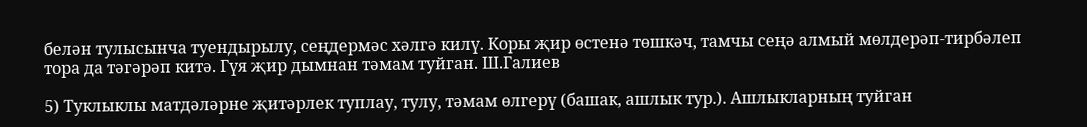белән тулысынча туендырылу, сеңдермәс хәлгә килү. Коры җир өстенә төшкәч, тамчы сеңә алмый мөлдерәп-тирбәлеп тора да тәгәрәп китә. Гүя җир дымнан тәмам туйган. Ш.Галиев

5) Туклыклы матдәләрне җитәрлек туплау, тулу, тәмам өлгерү (башак, ашлык тур.). Ашлыкларның туйган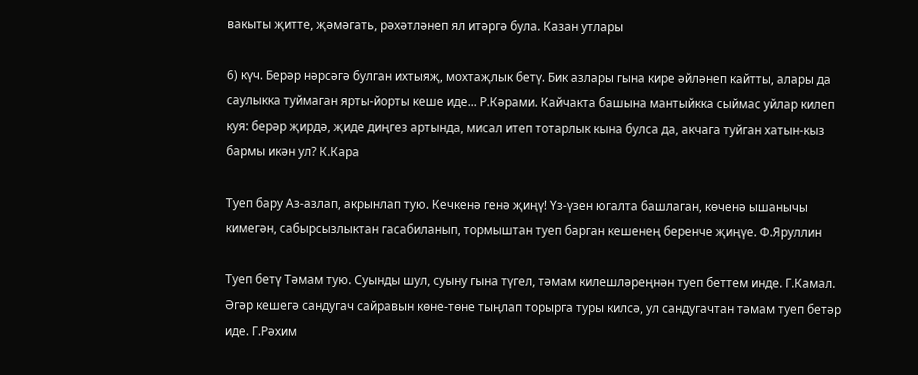вакыты җитте, җәмәгать, рәхәтләнеп ял итәргә була. Казан утлары

6) күч. Берәр нәрсәгә булган ихтыяҗ, мохтаҗлык бетү. Бик азлары гына кире әйләнеп кайтты, алары да саулыкка туймаган ярты-йорты кеше иде... Р.Кәрами. Кайчакта башына мантыйкка сыймас уйлар килеп куя: берәр җирдә, җиде диңгез артында, мисал итеп тотарлык кына булса да, акчага туйган хатын-кыз бармы икән ул? К.Кара

Туеп бару Аз-азлап, акрынлап тую. Кечкенә генә җиңү! Үз-үзен югалта башлаган, көченә ышанычы кимегән, сабырсызлыктан гасабиланып, тормыштан туеп барган кешенең беренче җиңүе. Ф.Яруллин

Туеп бетү Тәмам тую. Суынды шул, суыну гына түгел, тәмам килешләреңнән туеп беттем инде. Г.Камал. Әгәр кешегә сандугач сайравын көне-төне тыңлап торырга туры килсә, ул сандугачтан тәмам туеп бетәр иде. Г.Рәхим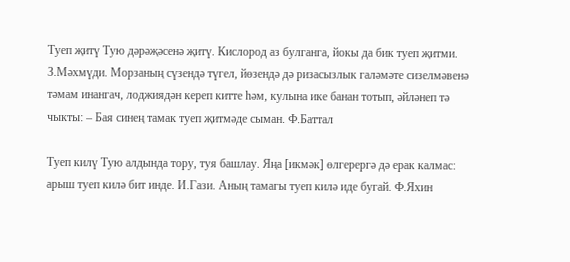Туеп җитү Тую дәрәҗәсенә җитү. Кислород аз булганга, йокы да бик туеп җитми. З.Мәхмүди. Морзаның сүзендә түгел, йөзендә дә ризасызлык галәмәте сизелмәвенә тәмам инангач, лоджиядән кереп китте һәм, кулына ике банан тотып, әйләнеп тә чыкты: – Бая синең тамак туеп җитмәде сыман. Ф.Баттал

Туеп килү Тую алдында тору, туя башлау. Яңа [икмәк] өлгерергә дә ерак калмас: арыш туеп килә бит инде. И.Гази. Аның тамагы туеп килә иде бугай. Ф.Яхин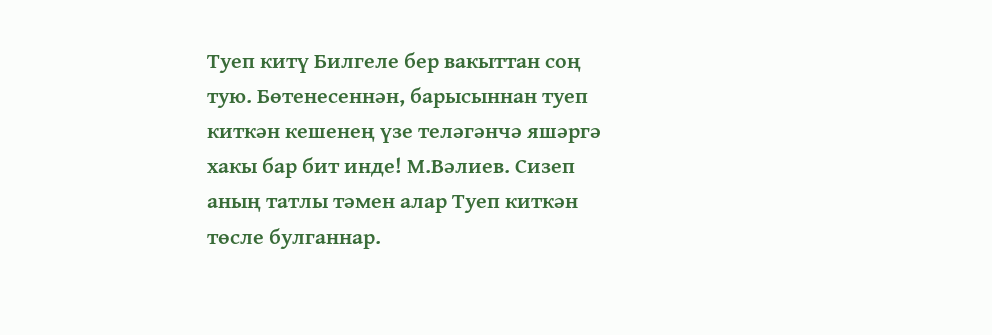Туеп китү Билгеле бер вакыттан соң тую. Бөтенесеннән, барысыннан туеп киткән кешенең үзе теләгәнчә яшәргә хакы бар бит инде! М.Вәлиев. Сизеп аның татлы тәмен алар Туеп киткән төсле булганнар.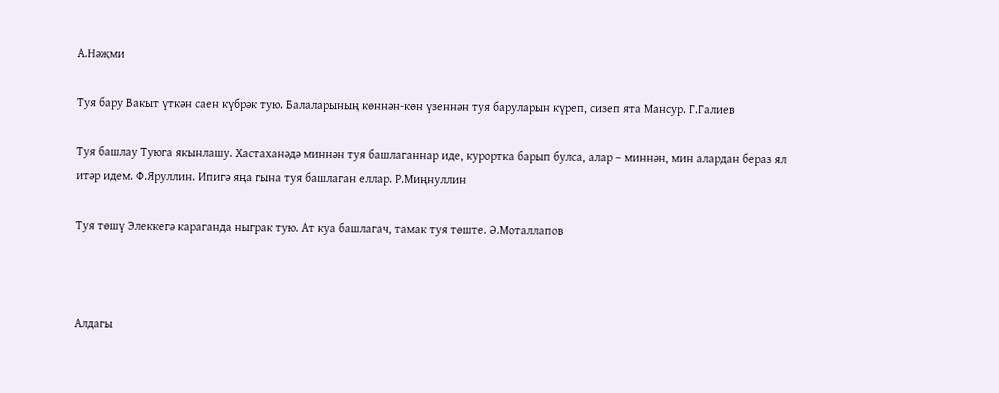А.Нәҗми

Туя бару Вакыт үткән саен күбрәк тую. Балаларының көннән-көн үзеннән туя баруларын күреп, сизеп ята Мансур. Г.Галиев

Туя башлау Туюга якынлашу. Хастаханәдә миннән туя башлаганнар иде, курортка барып булса, алар – миннән, мин алардан бераз ял итәр идем. Ф.Яруллин. Ипигә яңа гына туя башлаган еллар. Р.Миңнуллин

Туя төшү Элеккегә караганда ныграк тую. Ат куа башлагач, тамак туя төште. Ә.Моталлапов



Алдагы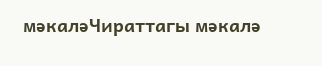мәкаләЧираттагы мәкалә